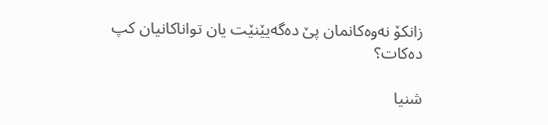زانکۆ نەوەکانمان پێ دەگەیێنێت یان تواناکانیان کپ دەکات؟

شنیا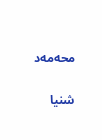محەمەد

شنیا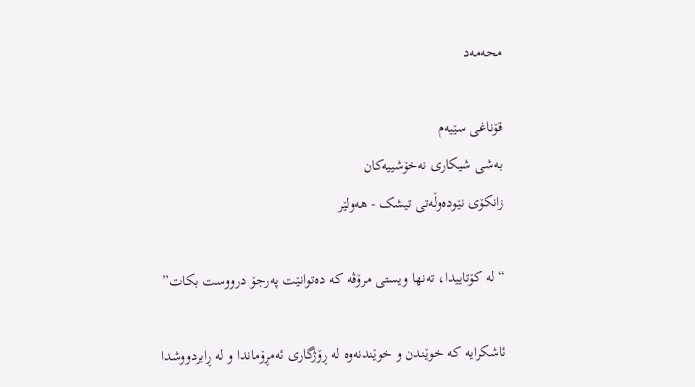محەمەد

قۆناغی سێیەم
بەشی شیكاری نەخۆشییەكان
زانکۆی نێودەوڵەتی تیشک - هەولێر

“لە کۆتاییدا، تەنها ویستی مرۆڤە کە دەتوانێت پەرجۆ درووست بکات”

ئاشکرایە کە خوێندن و خوێندنەوە لە ڕۆژگاری ئەمڕۆماندا و لە ڕابردووشدا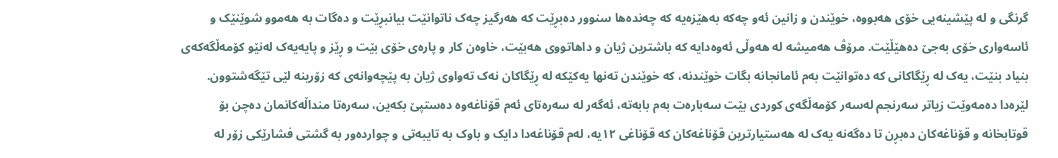گرنگی و لە پێشینەیی خۆی هەبووە، خوێندن و زانین ئەو چەکە بەهێزەیە کە چەندەها سنوور دەبڕێت کە هەرگیز چەک ناتوانێت بیانبڕێت و دەگات بە هەموو شوێنێک و ئاسەواری خۆی بەجێ دەهێڵێت. مرۆڤ هەمیشە لە هەوڵی ئەوەدایە کە باشترین ژیان و داهاتووی هەبێت، خاوەن کار و پارەی خۆی بێت و ڕێز و پایەیەک لەنێو کۆمەڵگەکەی بنیاد بنێت، یەک لە ڕێگاکانی کە دەتوانێت بەم ئامانجانە بگات خوێندنە، کە خوێندن تەنها یەکێکە لە ڕێگاکان نەک تەواوی ژیان بە پێچەوانەی کە زۆرینە لێی تێگەشتوون. لێرەدا دەمەوێت زیاتر سەرنجم لەسەر کۆمەڵگەی کوردی بێت سەبارەت بەم بابەتە، ئەگەر لە سەرەتای ئەم قۆناغەوە دەستپێ بکەین، سەرەتا منداڵەکانمان دەچن بۆ قوتابخانە و قۆناغەکان دەبڕن تا دەگەنە یەک لە هەستیارترین قۆناغەکان کە قۆناغی ١٢یە، لەم قۆناغەدا دایک و باوک بە تایبەتی و چواردەور بە گشتی فشارێکی زۆر لە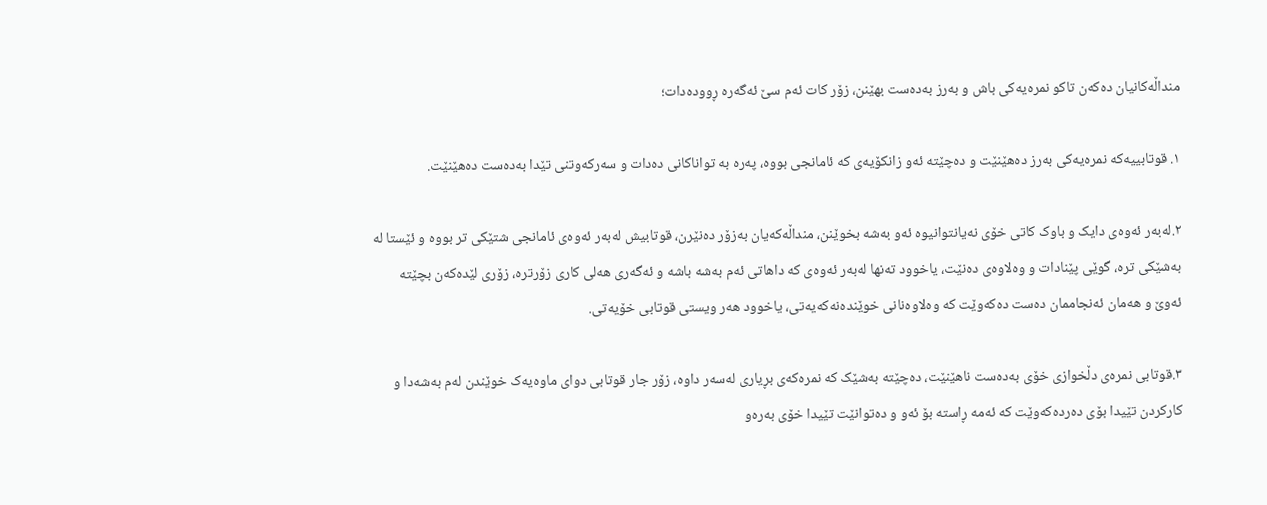منداڵەکانیان دەکەن تاکو نمرەیەکی باش و بەرز بەدەست بهێنن، زۆر کات ئەم سێ ئەگەرە ڕوودەدات؛

١. قوتابییەکە نمرەیەکی بەرز دەهێنێت و دەچێتە ئەو زانکۆیەی کە ئامانجی بووە، پەرە بە تواناکانی دەدات و سەرکەوتنی تێدا بەدەست دە‌هێنێت.

٢.لەبەر ئەوەی دایک و باوک کاتی خۆی نەیانتوانیوە ئەو بەشە بخوێنن، منداڵەکەیان بەزۆر دەنێرن، قوتابیش لەبەر ئەوەی ئامانجی شتێکی تر بووە و ئێستا لە بەشێکی ترە، گوێی پێنادات و وەلاوەی دەنێت، یاخوود تەنها لەبەر ئەوەی کە داهاتی ئەم بەشە باشە و ئەگەری هەلی کاری زۆرترە، زۆری لێدەکەن بچێتە ئەوێ و هەمان ئەنجاممان دەست دەکەوێت کە وەلاوەنانی خوێندەنەکەیەتی، یاخوود هەر ویستی قوتابی خۆیەتی.

٣.قوتابی نمرەی دڵخوازی خۆی بەدەست ناهێنێت، دەچێتە بەشێک کە نمرەکەی بڕیاری لەسەر داوە، زۆر جار قوتابی دوای ماوەیەک خوێندن لەم بەشەدا و کارکردن تێیدا بۆی دەردەکەوێت کە ئەمە ڕاستە بۆ ئەو و دەتوانێت تێیدا خۆی بەرەو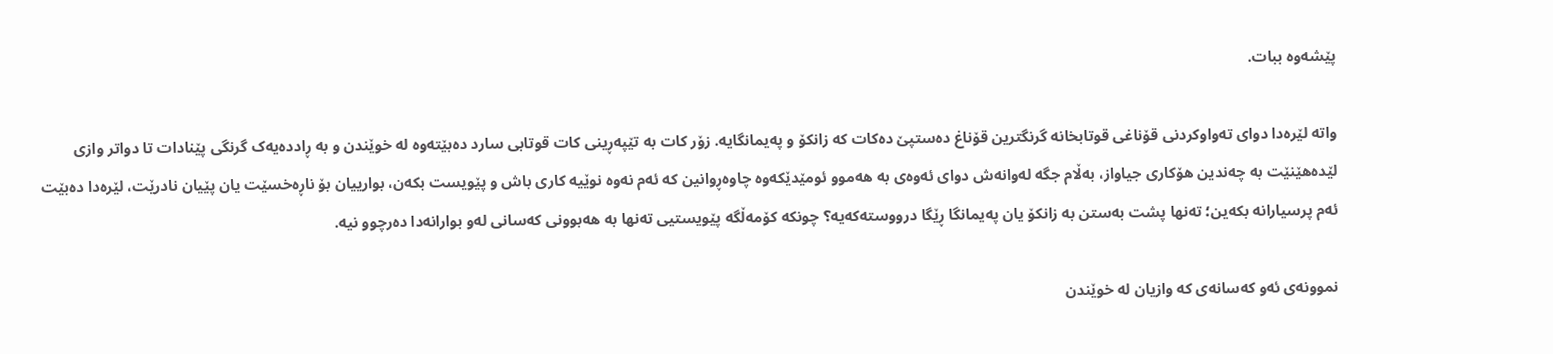پێشەوە ببات.

واتە لێرەدا دوای تەواوکردنی قۆناغی قوتابخانە گرنگترین قۆناغ دەستپێ دەکات کە زانکۆ و پەیمانگایە. زۆر کات بە تێپەڕینی کات قوتابی سارد دەبێتەوە لە خوێندن و بە ڕاددەیەک گرنگی پێنادات تا دواتر وازی لێدە‌هێنێت بە چەندین هۆکاری جیاواز، بەڵام جگە لەوانەش دوای ئەوەی بە هەموو ئومێدێکەوە چاوەڕوانین کە ئەم نەوە نوێیە کاری باش و پێویست بکەن، بوارییان بۆ ناڕەخسێت یان پێیان نادرێت، لێرەدا دەبێت ئەم پرسیارانە بکەین؛ تەنها پشت بەستن بە زانکۆ یان پەیمانگا ڕێگا درووستەکەیە؟ چونکە کۆمەڵگە پێویستیی تەنها بە هەبوونی کەسانی لەو بوارانەدا دەرچوو نیە.

نموونەی ئەو کەسانەی کە وازیان لە خوێندن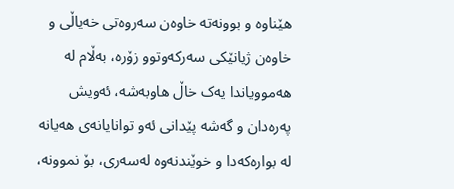هێناوە و بوونەتە خاوەن سەروەتی خەیاڵی و خاوەن ژیانێکی سەرکەوتوو زۆرە، بەڵام لە هەموویاندا یەک خاڵ هاوبەشە، ئەویش پەرەدان و گەشە پێدانی ئەو توانایانەی هەیانە لە بوارەکەدا و خوێندنەوە لەسەری، بۆ نموونە،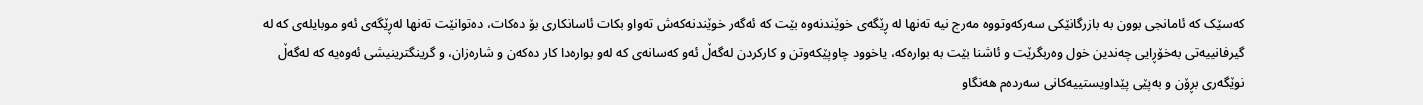کەسێک کە ئامانجی بوون بە بازرگانێکی سەرکەوتووە مەرج نیە تەنها لە ڕێگەی خوێندنەوە بێت کە ئەگەر خوێندنەکەش تەواو بکات ئاسانکاری بۆ دەکات، دەتوانێت تەنها لەڕێگەی ئەو موبایلەی کە لە گیرفانییەتی بەخۆڕایی چەندین خول وەربگرێت و ئاشنا بێت بە بوارەکە، یاخوود چاوپێکەوتن و کارکردن لەگەڵ ئەو کەسانەی کە لەو بوارەدا کار دەکەن و شارەزان، و گرینگترینیشی ئەوەیە کە لەگەڵ نوێگەری بڕۆن و بەپێی پێداویستییەکانی سەردەم هەنگاو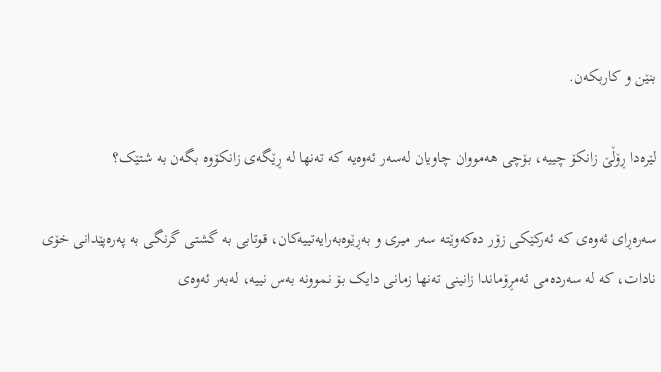بنێن و کاربکەن.

لێرەدا ڕۆڵێ زانکۆ چییە، بۆچی هەمووان چاویان لەسەر ئەوەیە کە تەنها لە ڕێگەی زانکۆوە بگەن بە شتێک؟

سەرەڕای ئەوەی کە ئەرکێکی زۆر دەکەوێتە سەر میری و بەڕێوەبەرایەتییەکان، قوتابی بە گشتی گرنگی بە پەرەپێدانی خۆی نادات، کە لە سەردەمی ئەمڕۆماندا زانینی تەنها زمانی دایک بۆ نموونە بەس نییە، لەبەر ئەوەی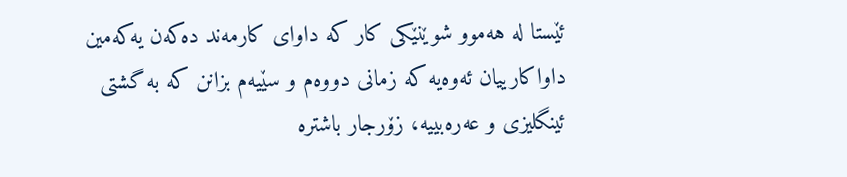ئێستا لە هەموو شوێنێکی کار کە داوای کارمەند دەکەن یەکەمین داواکارییان ئەوەیە کە زمانی دووەم و سێیەم بزانن کە بە گشتی ئینگلیزی و عەرەبییە، زۆرجار باشترە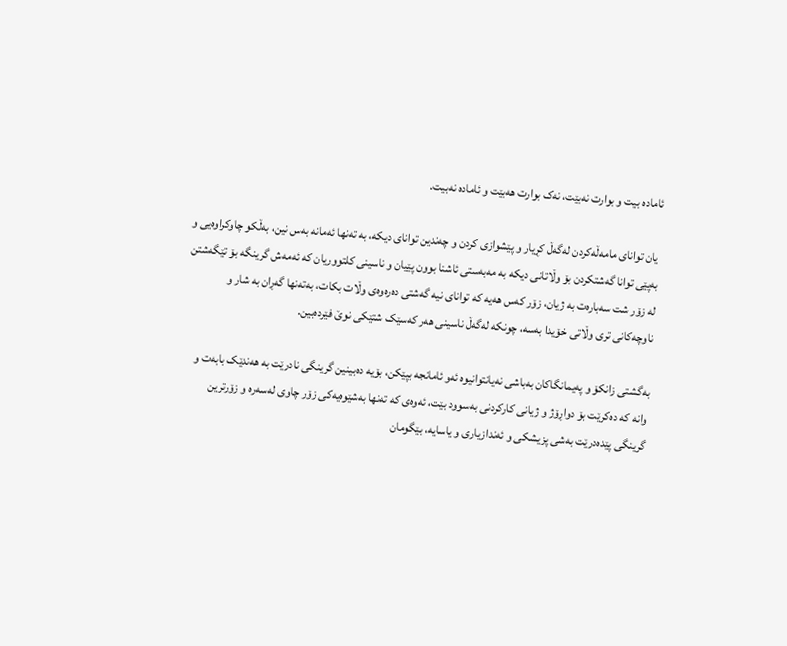ئامادە بیت و بوارت نەبێت، نەک بوارت هەبێت و ئامادە نەبیت.

 یان توانای مامەڵەکردن لەگەڵ کڕیار و پێشوازی کردن و چەندین توانای دیکە، بە تەنها ئەمانە بەس نین، بەڵکو چاوکراوەیی و بەپێی توانا گەشتکردن بۆ وڵاتانی دیکە بە مەبەستی ئاشنا بوون پێیان و ناسینی کلتووریان کە ئەمەش گرینگە بۆ تێگەشتن لە زۆر شت سەبارەت بە ژیان، زۆر کەس هەیە کە توانای نیە گەشتی دەرەوەی وڵات بکات، بەتەنها گەڕان بە شار و ناوچەکانی تری وڵاتی خۆیدا بەسە، چونکە لەگەڵ ناسینی هەر کەسێک شتێکی نوێ فێردەبین.

بەگشتی زانکۆ و پەیمانگاکان بەباشی نەیانتوانیوە ئەو ئامانجە بپێكن، بۆیە دەبینین گرینگی نادرێت بە هەندێک بابەت و وانە کە دەکرێت بۆ دواڕۆژ و ژیانی کارکردنی بەسوود بێت، ئەوەی کە تەنها بەشێوەیەکی زۆر چاوی لەسەرە و زۆرترین گرینگی پێدەدرێت بەشی پزیشکی و ئەندازیاری و یاسایە، بێگومان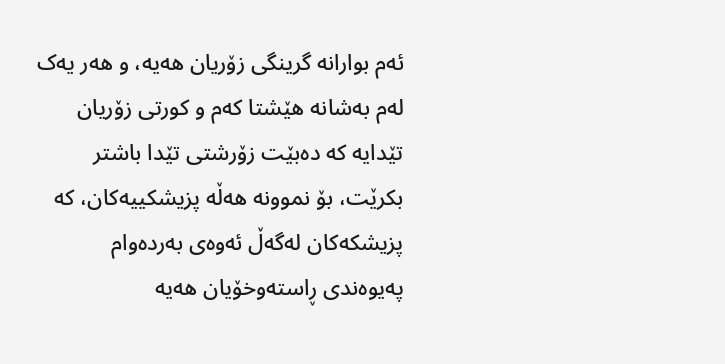ئەم بوارانە گرینگی زۆریان هەیە، و هەر یەک لەم بەشانە هێشتا کەم و کورتی زۆریان تێدایە کە دەبێت زۆرشتی تێدا باشتر بکرێت، بۆ نموونە هەڵە پزیشکییەکان، کە پزیشکەکان لەگەڵ ئەوەی بەردەوام پەیوەندی ڕاستەوخۆیان هەیە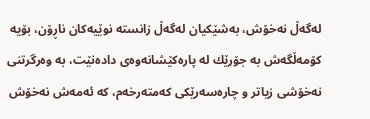لەگەڵ نەخۆش، بەشێکیان لەگەڵ زانستە نوێیەکان ناڕۆن، بۆیە كۆمەڵگەش بە جۆرێك لە پارەكێشانەوەی دادەنێت، بە وەرگرتنی نەخۆشی زیاتر و چارەسەرێکی کەمتەرخەم، کە ئەمەش نەخۆش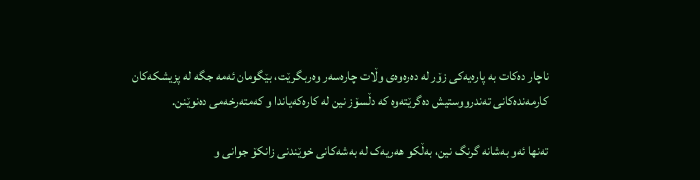ناچار دەکات بە پارەیەکی زۆر لە دەرەوەی وڵات چارەسەر وەربگرێت، بێگومان ئەمە جگە لە پزیشکەکان کارمەندەکانی تەندرووستیش دەگرێتەوە کە دڵسۆز نین لە کارەکەیاندا و کەمتەرخەمی دەنوێنن.

تەنها ئەو بەشانە گرنگ نین، بەڵکو هەریەک لە بەشەکانی خوێندنی زانكۆ جوانی و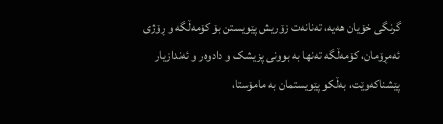گرنگی خۆیان هەیە، تەنانەت زۆریش پێویستن بۆ کۆمەڵگە و ڕۆژی ئەمڕۆمان، کۆمەڵگە تەنها بە بوونی پزیشک و دادوەر و ئەندازیار پێشناکەوێت، بەڵکو پێویستمان بە مامۆستا،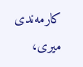کارمەندی میری،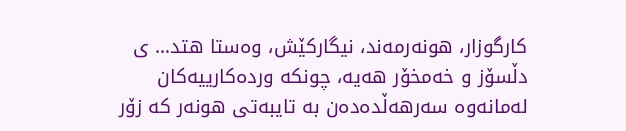کارگوزار، هونەرمەند، نیگارکێش، وەستا هتد… ی دڵسۆز و خەمخۆر هەیە، چونکە وردەکارییەکان لەمانەوە سەرهەڵدەدەن بە تایبەتی هونەر کە زۆر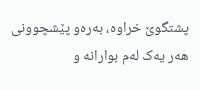پشتگوێ خراوە، بەرەو پێشچوونی هەر یەک لەم بوارانە و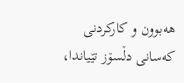هەبوون و کارکردنی کەسانی دڵسۆز تێیاندا،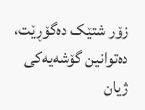زۆر شتێک دەگۆڕێت، دەتوانین گۆشەیەکی ژیان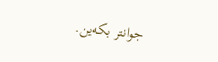جوانتر بکەین.